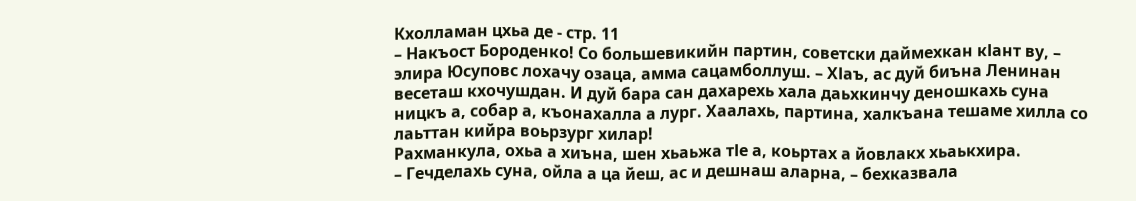Кхолламан цхьа де - стр. 11
– Накъост Бороденко! Со большевикийн партин, советски даймехкан кІант ву, – элира Юсуповс лохачу озаца, амма сацамболлуш. – ХІаъ, ас дуй биъна Ленинан весеташ кхочушдан. И дуй бара сан дахарехь хала даьхкинчу деношкахь суна ницкъ а, собар а, къонахалла а лург. Хаалахь, партина, халкъана тешаме хилла со лаьттан кийра воьрзург хилар!
Рахманкула, охьа а хиъна, шен хьаьжа тІе а, коьртах а йовлакх хьаькхира.
– Гечделахь суна, ойла а ца йеш, ас и дешнаш аларна, – бехказвала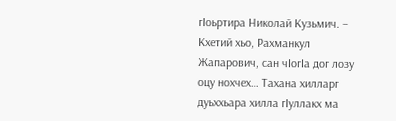гІоьртира Николай Кузьмич. – Кхетий хьо, Рахманкул Жапарович, сан чIогІа дог лозу оцу нохчех… Тахана хилларг дуьххьара хилла гІуллакх ма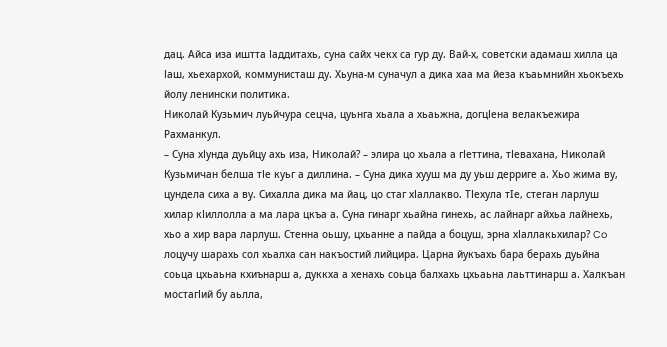дац. Айса иза иштта Іаддитахь, суна сайх чекх са гур ду. Вай-х, советски адамаш хилла ца Іаш, хьехархой, коммунисташ ду. Хьуна-м суначул а дика хаа ма йеза къаьмнийн хьокъехь йолу ленински политика.
Николай Кузьмич луьйчура сецча, цуьнга хьала а хьаьжна, догцІена велакъежира Рахманкул.
– Суна хІунда дуьйцу ахь иза, Николай? – элира цо хьала а гІеттина, тІевахана, Николай Кузьмичан белша тІе куьг а диллина. – Суна дика хууш ма ду уьш дерриге а. Хьо жима ву, цундела сиха а ву. Сихалла дика ма йац, цо стаг хІаллакво. ТІехула тIе, стеган ларлуш хилар кІиллолла а ма лара цкъа а. Суна гинарг хьайна гинехь, ас лайнарг айхьа лайнехь, хьо а хир вара ларлуш. Стенна оьшу, цхьанне а пайда а боцуш, эрна хІаллакьхилар? Co лоцучу шарахь сол хьалха сан накъостий лийцира. Царна йукъахь бара берахь дуьйна соьца цхьаьна кхиънарш а, дуккха а хенахь соьца балхахь цхьаьна лаьттинарш а. Халкъан мостагІий бу аьлла,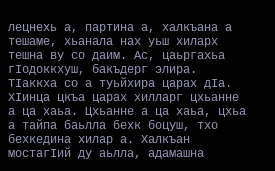лецнехь а, партина а, халкъана а тешаме, хьанала нах уьш хиларх тешна ву со даим. Ас, цаьргахьа гІодоккхуш, бакъдерг элира. ТІаккха со а туьйхира царах дІа. ХІинца цкъа царах хилларг цхьанне а ца хаьа. Цхьанне а ца хаьа, цхьа а тайпа баьлла бехк боцуш, тхо бехкедина хилар а. Халкъан мостагІий ду аьлла, адамашна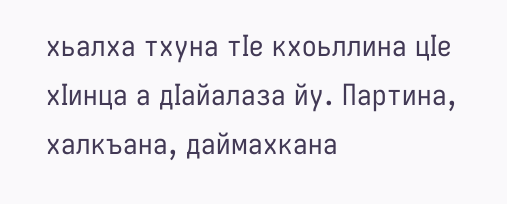хьалха тхуна тІе кхоьллина цІе хIинца а дІайалаза йу. Партина, халкъана, даймахкана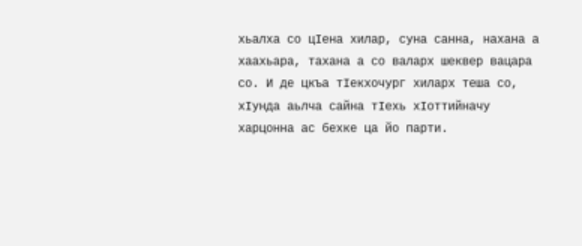хьалха со цІена хилар, суна санна, нахана а хаахьара, тахана а со валарх шеквер вацара со. И де цкъа тІекхочург хиларх теша со, хІунда аьлча сайна тІехь хІоттийначу харцонна ас бехке ца йо парти.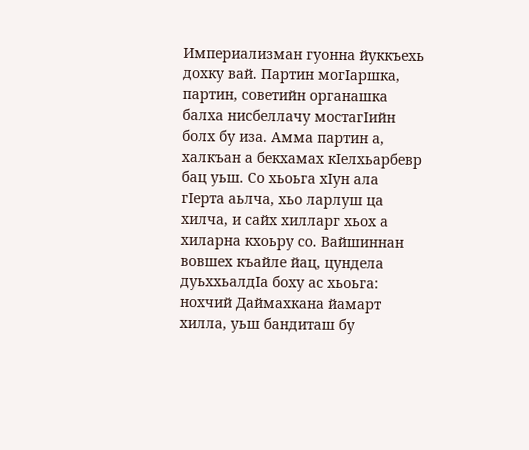Империализман гуонна йуккъехь дохку вай. Партин могІаршка, партин, советийн органашка балха нисбеллачу мостагІийн болх бу иза. Амма партин а, халкъан а бекхамах кІелхьарбевр бац уьш. Со хьоьга хІун ала гІерта аьлча, хьо ларлуш ца хилча, и сайх хилларг хьох а хиларна кхоьру со. Вайшиннан вовшех къайле йац, цундела дуьххьалдІа боху ас хьоьга: нохчий Даймахкана йамарт хилла, уьш бандиташ бу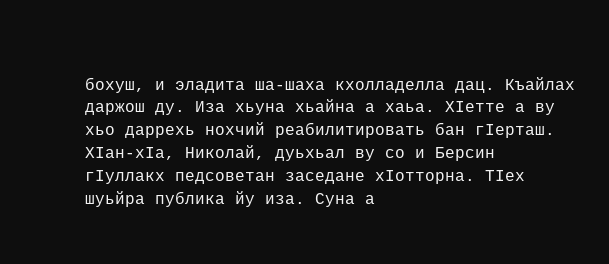бохуш, и эладита ша-шаха кхолладелла дац. Къайлах даржош ду. Иза хьуна хьайна а хаьа. ХІетте а ву хьо даррехь нохчий реабилитировать бан гІерташ. ХІан-хIа, Николай, дуьхьал ву со и Берсин гІуллакх педсоветан заседане хІотторна. ТІех шуьйра публика йу иза. Суна а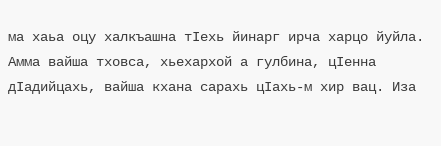ма хаьа оцу халкъашна тІехь йинарг ирча харцо йуйла. Амма вайша тховса, хьехархой а гулбина, цІенна дІадийцахь, вайша кхана сарахь цІахь-м хир вац. Иза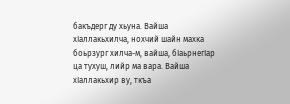бакъдерг ду хьуна. Вайша хIаллакьхилча, нохчий шайн махка боьрзург хилча-м, вайша, бІаьрнегІар ца тухуш, лийр ма вара. Вайша хІаллакьхир ву, ткъа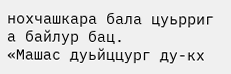нохчашкара бала цуьрриг а байлур бац.
«Машас дуьйццург ду-кх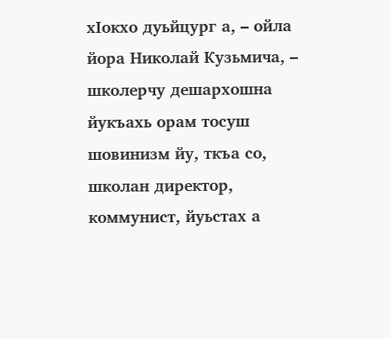хIокхо дуьйцург а, – ойла йора Николай Кузьмича, – школерчу дешархошна йукъахь орам тосуш шовинизм йу, ткъа со, школан директор, коммунист, йуьстах а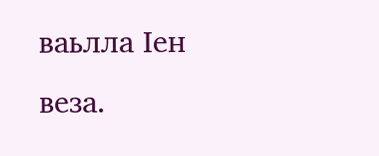ваьлла Іен веза.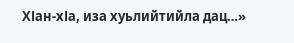ХІан-хІа, иза хуьлийтийла дац…»